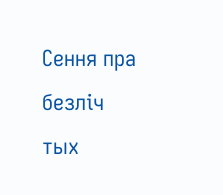Сення пра безліч тых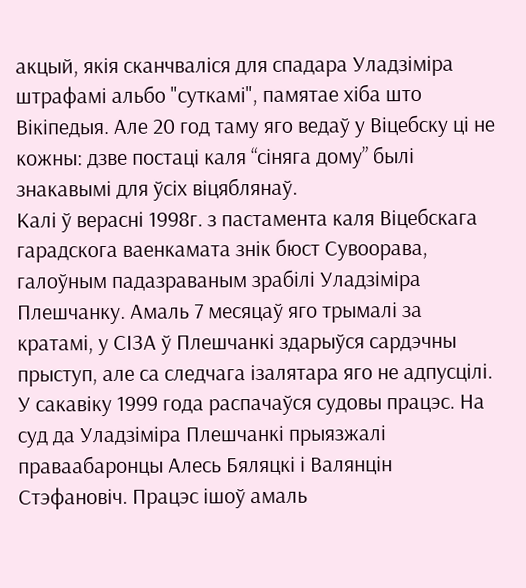акцый, якія сканчваліся для спадара Уладзіміра штрафамі альбо "суткамі", памятае хіба што Вікіпедыя. Але 20 год таму яго ведаў у Віцебску ці не кожны: дзве постаці каля “сіняга дому” былі знакавымі для ўсіх віцяблянаў.
Калі ў верасні 1998г. з пастамента каля Віцебскага гарадскога ваенкамата знік бюст Сувоорава, галоўным падазраваным зрабілі Уладзіміра Плешчанку. Амаль 7 месяцаў яго трымалі за кратамі, у СІЗА ў Плешчанкі здарыўся сардэчны прыступ, але са следчага ізалятара яго не адпусцілі. У сакавіку 1999 года распачаўся судовы працэс. На суд да Уладзіміра Плешчанкі прыязжалі праваабаронцы Алесь Бяляцкі і Валянцін Стэфановіч. Працэс ішоў амаль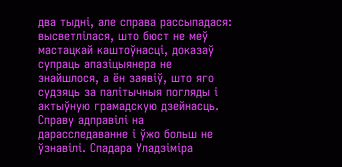два тыдні, але справа рассыпадася: высветлілася, што бюст не меў мастацкай каштоўнасці, доказаў супраць апазіцыянера не знайшлося, а ён заявіў, што яго судзяць за палітычныя погляды і актыўную грамадскую дзейнасць. Справу адправілі на дарасследаванне і ўжо больш не ўзнавілі. Спадара Уладзіміра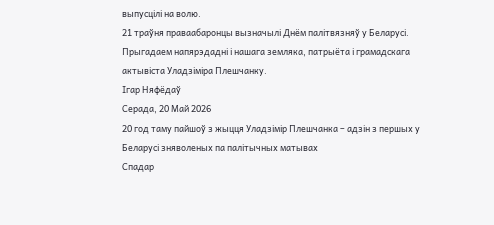выпусцілі на волю.
21 траўня праваабаронцы вызначылі Днём палітвязняў у Беларусі. Прыгадаем напярэдадні і нашага земляка, патрыёта і грамадскага актывіста Уладзіміра Плешчанку.
Ігар Няфёдаў
Серада, 20 Май 2026
20 год таму пайшоў з жыцця Уладзімір Плешчанка – адзін з першых у Беларусі зняволеных па палітычных матывах
Спадар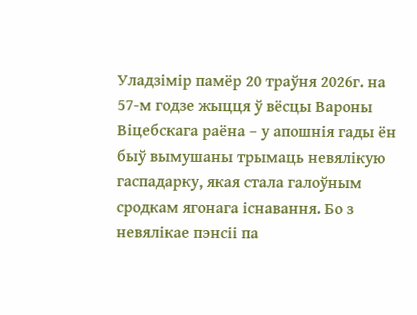Уладзімір памёр 20 траўня 2026г. на 57-м годзе жыцця ў вёсцы Вароны Віцебскага раёна – у апошнія гады ён быў вымушаны трымаць невялікую гаспадарку, якая стала галоўным сродкам ягонага існавання. Бо з невялікае пэнсіі па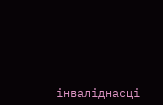інваліднасці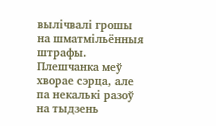вылічвалі грошы на шматмільённыя штрафы. Плешчанка меў хворае сэрца, але па некалькі разоў на тыдзень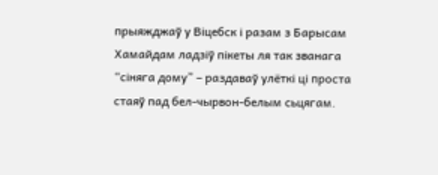прыяжджаў у Віцебск і разам з Барысам Хамайдам ладзіў пікеты ля так званага “сіняга дому” – раздаваў улёткі ці проста стаяў пад бел-чырвон-белым сьцягам.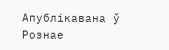Апублікавана ў
Рознае